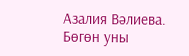Азалия Вәлиева. Бөгөн уны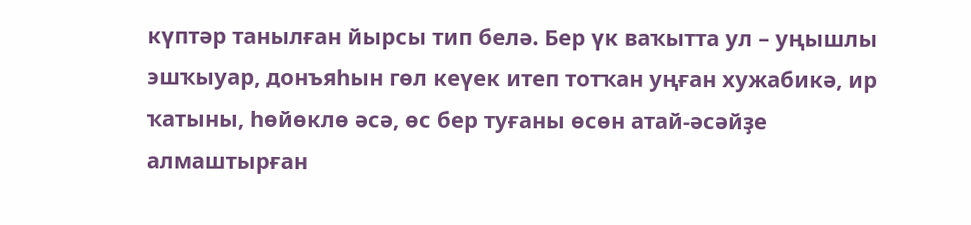күптәр танылған йырсы тип белә. Бер үк ваҡытта ул – уңышлы эшҡыуар, донъяһын гөл кеүек итеп тотҡан уңған хужабикә, ир ҡатыны, һөйөклө әсә, өс бер туғаны өсөн атай-әсәйҙе алмаштырған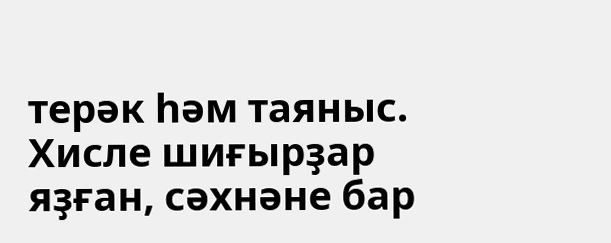терәк һәм таяныс. Хисле шиғырҙар яҙған, сәхнәне бар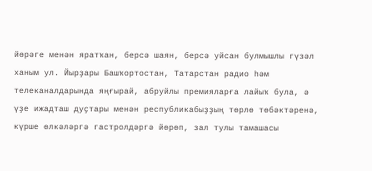йөрәге менән яратҡан, берсә шаян, берсә уйсан булмышлы гүзәл ханым ул. Йырҙары Башҡортостан, Татарстан радио һәм телеканалдарында яңғырай, абруйлы премияларға лайыҡ була, ә үҙе ижадташ дуҫтары менән республикабыҙҙың төрлө төбәктәренә, күрше өлкәләргә гастролдәргә йөрөп, зал тулы тамашасы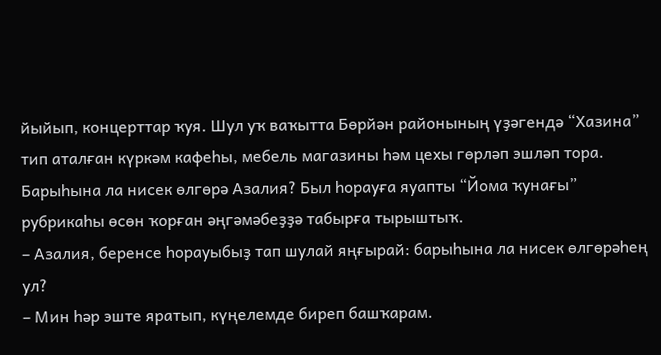йыйып, концерттар ҡуя. Шул уҡ ваҡытта Бөрйән районының үҙәгендә “Хазина” тип аталған күркәм кафеһы, мебель магазины һәм цехы гөрләп эшләп тора. Барыһына ла нисек өлгөрә Азалия? Был һорауға яуапты “Йома ҡунағы” рубрикаһы өсөн ҡорған әңгәмәбеҙҙә табырға тырыштыҡ.
– Азалия, беренсе һорауыбыҙ тап шулай яңғырай: барыһына ла нисек өлгөрәһең ул?
– Мин һәр эште яратып, күңелемде биреп башҡарам.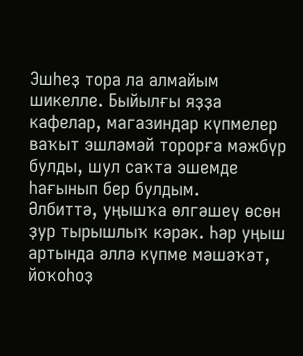Эшһеҙ тора ла алмайым шикелле. Быйылғы яҙҙа кафелар, магазиндар күпмелер ваҡыт эшләмәй торорға мәжбүр булды, шул саҡта эшемде һағынып бер булдым.
Әлбиттә, уңышҡа өлгәшеү өсөн ҙур тырышлыҡ кәрәк. Һәр уңыш артында әллә күпме мәшәҡәт, йоҡоһоҙ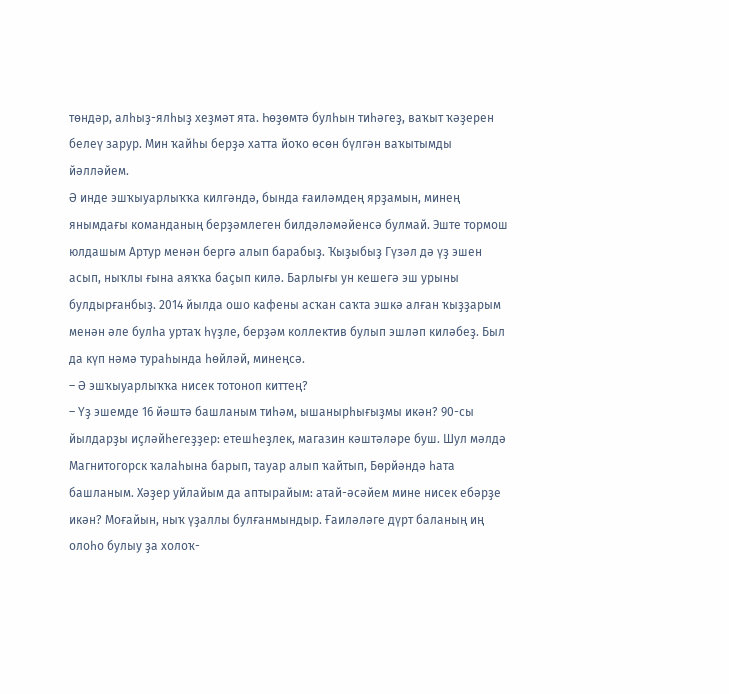төндәр, алһыҙ-ялһыҙ хеҙмәт ята. Һөҙөмтә булһын тиһәгеҙ, ваҡыт ҡәҙерен белеү зарур. Мин ҡайһы берҙә хатта йоҡо өсөн бүлгән ваҡытымды йәлләйем.
Ә инде эшҡыуарлыҡҡа килгәндә, бында ғаиләмдең ярҙамын, минең янымдағы команданың берҙәмлеген билдәләмәйенсә булмай. Эште тормош юлдашым Артур менән бергә алып барабыҙ. Ҡыҙыбыҙ Гүзәл дә үҙ эшен асып, ныҡлы ғына аяҡҡа баҫып килә. Барлығы ун кешегә эш урыны булдырғанбыҙ. 2014 йылда ошо кафены асҡан саҡта эшкә алған ҡыҙҙарым менән әле булһа уртаҡ һүҙле, берҙәм коллектив булып эшләп киләбеҙ. Был да күп нәмә тураһында һөйләй, минеңсә.
– Ә эшҡыуарлыҡҡа нисек тотоноп киттең?
– Үҙ эшемде 16 йәштә башланым тиһәм, ышанырһығыҙмы икән? 90-сы йылдарҙы иҫләйһегеҙҙер: етешһеҙлек, магазин кәштәләре буш. Шул мәлдә Магнитогорск ҡалаһына барып, тауар алып ҡайтып, Бөрйәндә һата башланым. Хәҙер уйлайым да аптырайым: атай-әсәйем мине нисек ебәрҙе икән? Моғайын, ныҡ үҙаллы булғанмындыр. Ғаиләләге дүрт баланың иң олоһо булыу ҙа холоҡ-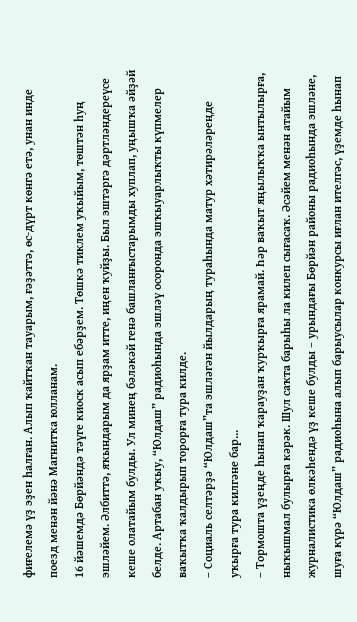фиғелемә үҙ эҙен һалған. Алып ҡайтҡан тауарым, ғәҙәттә, өс-дүрт көнгә етә, унан инде поезд менән йәнә Магнитҡа юлланам.
16 йәшемдә Бөрйәндә тәүге киоск асып ебәрҙем. Төшкә тиклем уҡыйым, төштән һуң эшләйем. Әлбиттә, яҡындарым да ярҙам итте, иңен ҡуйҙы. Был эштәргә дәртләндереүсе кеше олатайым булды. Ул минең бәләкәй генә башланғыстарымды хуплап, уңышҡа әйҙәй белде. Артабан уҡыу, “Юлдаш” радиоһында эшләү осоронда эшҡыуарлыҡты күпмелер ваҡытҡа ҡалдырып торорға тура килде.
– Социаль селтәрҙә “Юлдаш”та эшләгән йылдарың тураһында матур хәтирәләреңде уҡырға тура килгәне бар...
– Тормошта үҙеңде һынап ҡарауҙан ҡурҡырға ярамай. Һәр ваҡыт яңылыҡҡа ынтылырға, ныҡышмал булырға кәрәк. Шул саҡта барыһы ла килеп сығасаҡ. Әсәйем менән атайым журналистика өлкәһендә үҙ кеше булды – урындағы Бөрйән районы радиоһында эшләне, шуға күрә “Юлдаш” радиоһына алып барыусылар конкурсы иғлан ителгәс, үҙемде һынап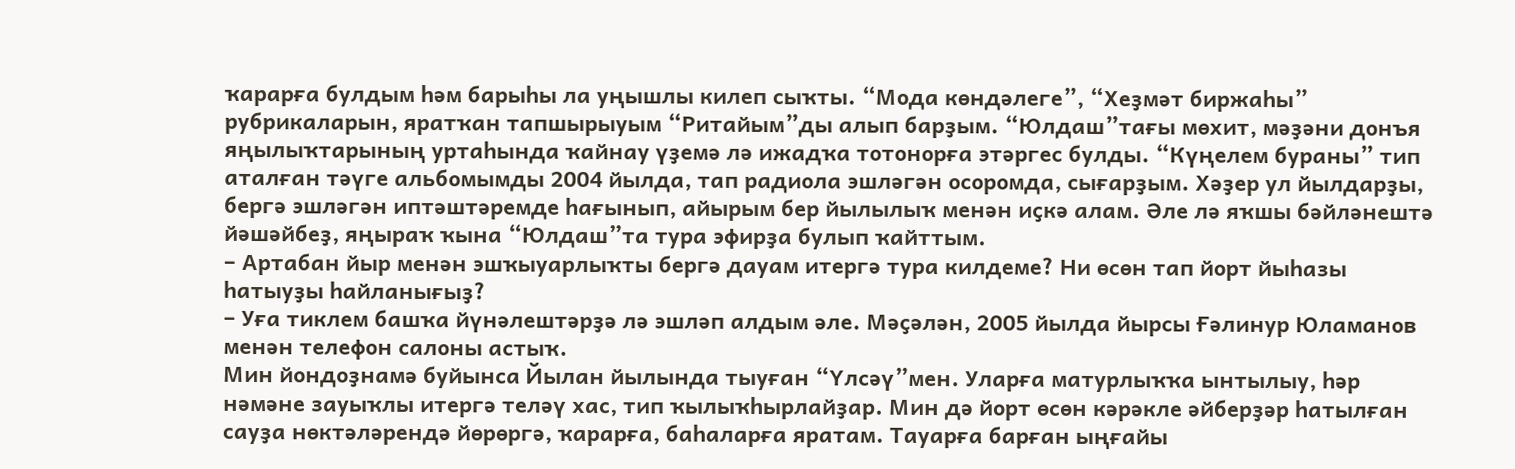ҡарарға булдым һәм барыһы ла уңышлы килеп сыҡты. “Мода көндәлеге”, “Хеҙмәт биржаһы” рубрикаларын, яратҡан тапшырыуым “Ритайым”ды алып барҙым. “Юлдаш”тағы мөхит, мәҙәни донъя яңылыҡтарының уртаһында ҡайнау үҙемә лә ижадҡа тотонорға этәргес булды. “Күңелем бураны” тип аталған тәүге альбомымды 2004 йылда, тап радиола эшләгән осоромда, сығарҙым. Хәҙер ул йылдарҙы, бергә эшләгән иптәштәремде һағынып, айырым бер йылылыҡ менән иҫкә алам. Әле лә яҡшы бәйләнештә йәшәйбеҙ, яңыраҡ ҡына “Юлдаш”та тура эфирҙа булып ҡайттым.
– Артабан йыр менән эшҡыуарлыҡты бергә дауам итергә тура килдеме? Ни өсөн тап йорт йыһазы һатыуҙы һайланығыҙ?
– Уға тиклем башҡа йүнәлештәрҙә лә эшләп алдым әле. Мәҫәлән, 2005 йылда йырсы Ғәлинур Юламанов менән телефон салоны астыҡ.
Мин йондоҙнамә буйынса Йылан йылында тыуған “Үлсәү”мен. Уларға матурлыҡҡа ынтылыу, һәр нәмәне зауыҡлы итергә теләү хас, тип ҡылыҡһырлайҙар. Мин дә йорт өсөн кәрәкле әйберҙәр һатылған сауҙа нөктәләрендә йөрөргә, ҡарарға, баһаларға яратам. Тауарға барған ыңғайы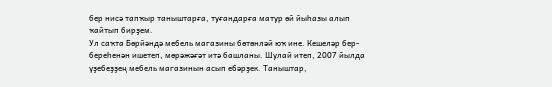бер нисә тапҡыр таныштарға, туғандарға матур өй йыһазы алып ҡайтып бирҙем.
Ул саҡта Бөрйәндә мебель магазины бөтөнләй юҡ ине. Кешеләр бер-береһенән ишетеп, мөрәжәғәт итә башланы. Шулай итеп, 2007 йылда үҙебеҙҙең мебель магазинын асып ебәрҙек. Таныштар,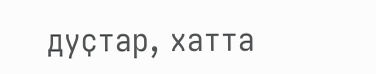дуҫтар, хатта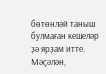бөтөнләй таныш булмаған кешеләр ҙә ярҙам итте. Мәҫәлән,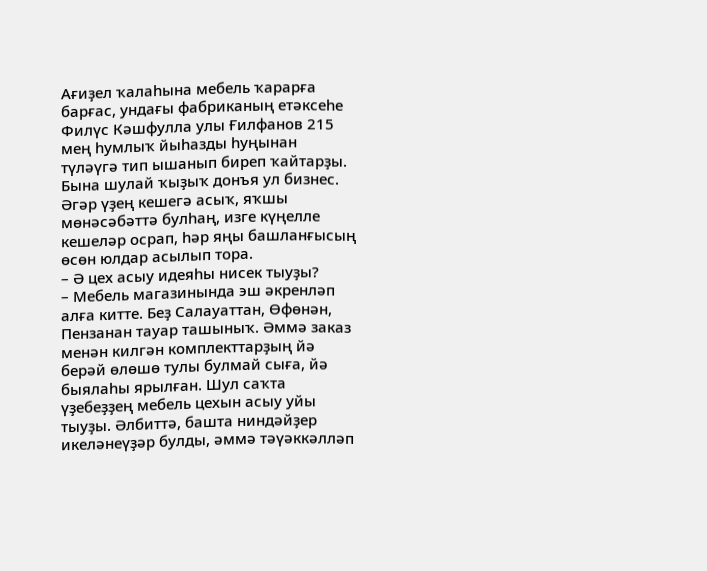Ағиҙел ҡалаһына мебель ҡарарға барғас, ундағы фабриканың етәксеһе Филүс Кәшфулла улы Ғилфанов 215 мең һумлыҡ йыһазды һуңынан түләүгә тип ышанып биреп ҡайтарҙы.
Бына шулай ҡыҙыҡ донъя ул бизнес. Әгәр үҙең кешегә асыҡ, яҡшы мөнәсәбәттә булһаң, изге күңелле кешеләр осрап, һәр яңы башланғысың өсөн юлдар асылып тора.
– Ә цех асыу идеяһы нисек тыуҙы?
– Мебель магазинында эш әкренләп алға китте. Беҙ Салауаттан, Өфөнән, Пензанан тауар ташыныҡ. Әммә заказ менән килгән комплекттарҙың йә берәй өлөшө тулы булмай сыға, йә быялаһы ярылған. Шул саҡта үҙебеҙҙең мебель цехын асыу уйы тыуҙы. Әлбиттә, башта ниндәйҙер икеләнеүҙәр булды, әммә тәүәккәлләп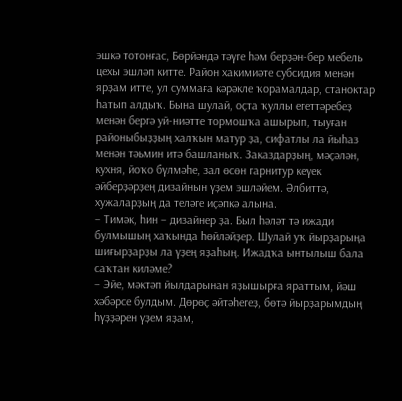эшкә тотонғас, Бөрйәндә тәүге һәм берҙән-бер мебель цехы эшләп китте. Район хакимиәте субсидия менән ярҙам итте, ул суммаға кәрәкле ҡорамалдар, станоктар һатып алдыҡ. Бына шулай, оҫта ҡуллы егеттәребеҙ менән бергә уй-ниәтте тормошҡа ашырып, тыуған районыбыҙҙың халҡын матур ҙа, сифатлы ла йыһаз менән тәьмин итә башланыҡ. Заказдарҙың, мәҫәлән, кухня, йоҡо бүлмәһе, зал өсөн гарнитур кеүек әйберҙәрҙең дизайнын үҙем эшләйем. Әлбиттә, хужаларҙың да теләге иҫәпкә алына.
– Тимәк, һин – дизайнер ҙа. Был һәләт тә ижади булмышың хаҡында һөйләйҙер. Шулай уҡ йырҙарыңа шиғырҙарҙы ла үҙең яҙаһың. Ижадҡа ынтылыш бала саҡтан киләме?
– Эйе, мәктәп йылдарынан яҙышырға яраттым, йәш хәбәрсе булдым. Дөрөҫ әйтәһегеҙ, бөтә йырҙарымдың һүҙҙәрен үҙем яҙам,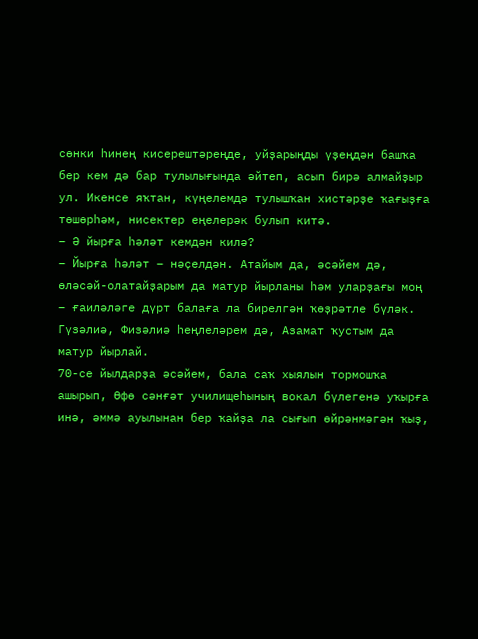сөнки һинең кисерештәреңде, уйҙарыңды үҙеңдән башҡа бер кем дә бар тулылығында әйтеп, асып бирә алмайҙыр ул. Икенсе яҡтан, күңелемдә тулышҡан хистәрҙе ҡағыҙға төшөрһәм, нисектер еңелерәк булып китә.
– Ә йырға һәләт кемдән килә?
– Йырға һәләт – нәҫелдән. Атайым да, әсәйем дә, өләсәй-олатайҙарым да матур йырланы һәм уларҙағы моң – ғаиләләге дүрт балаға ла бирелгән ҡөҙрәтле бүләк. Гүзәлиә, Физәлиә һеңлеләрем дә, Азамат ҡустым да матур йырлай.
70-се йылдарҙа әсәйем, бала саҡ хыялын тормошҡа ашырып, Өфө сәнғәт училищеһының вокал бүлегенә уҡырға инә, әммә ауылынан бер ҡайҙа ла сығып өйрәнмәгән ҡыҙ,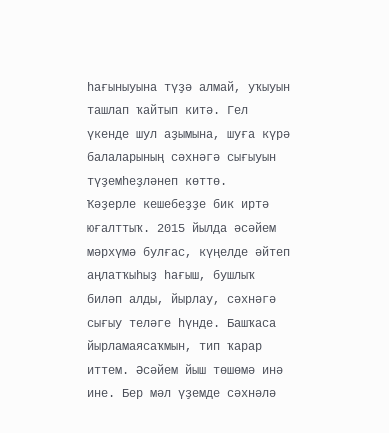һағыныуына түҙә алмай, уҡыуын ташлап ҡайтып китә. Гел үкенде шул аҙымына, шуға күрә балаларының сәхнәгә сығыуын түҙемһеҙләнеп көттө.
Ҡәҙерле кешебеҙҙе бик иртә юғалттыҡ. 2015 йылда әсәйем мәрхүмә булғас, күңелде әйтеп аңлатҡыһыҙ һағыш, бушлыҡ биләп алды, йырлау, сәхнәгә сығыу теләге һүнде. Башҡаса йырламаясаҡмын, тип ҡарар иттем. Әсәйем йыш төшөмә инә ине. Бер мәл үҙемде сәхнәлә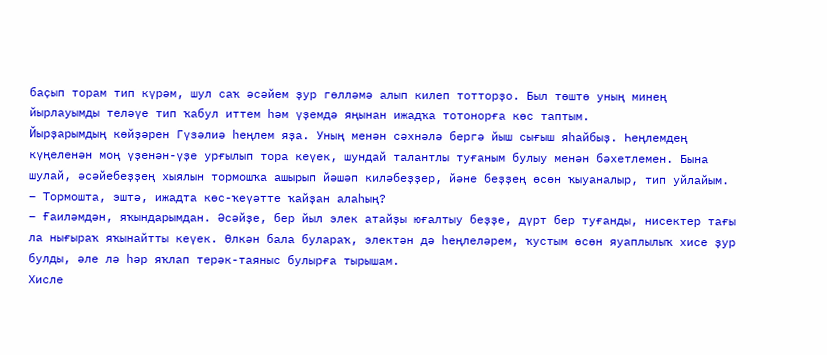баҫып торам тип күрәм, шул саҡ әсәйем ҙур гөлләмә алып килеп тотторҙо. Был төштө уның минең йырлауымды теләүе тип ҡабул иттем һәм үҙемдә яңынан ижадҡа тотонорға көс таптым.
Йырҙарымдың көйҙәрен Гүзәлиә һеңлем яҙа. Уның менән сәхнәлә бергә йыш сығыш яһайбыҙ. Һеңлемдең күңеленән моң үҙенән-үҙе урғылып тора кеүек, шундай талантлы туғаным булыу менән бәхетлемен. Бына шулай, әсәйебеҙҙең хыялын тормошҡа ашырып йәшәп киләбеҙҙер, йәне беҙҙең өсөн ҡыуаналыр, тип уйлайым.
– Тормошта, эштә, ижадта көс-ҡеүәтте ҡайҙан алаһың?
– Ғаиләмдән, яҡындарымдан. Әсәйҙе, бер йыл элек атайҙы юғалтыу беҙҙе, дүрт бер туғанды, нисектер тағы ла нығыраҡ яҡынайтты кеүек. Өлкән бала булараҡ, электән дә һеңлеләрем, ҡустым өсөн яуаплылыҡ хисе ҙур булды, әле лә һәр яҡлап терәк-таяныс булырға тырышам.
Хисле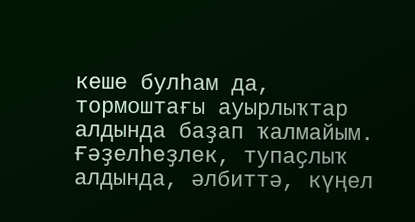кеше булһам да, тормоштағы ауырлыҡтар алдында баҙап ҡалмайым. Ғәҙелһеҙлек, тупаҫлыҡ алдында, әлбиттә, күңел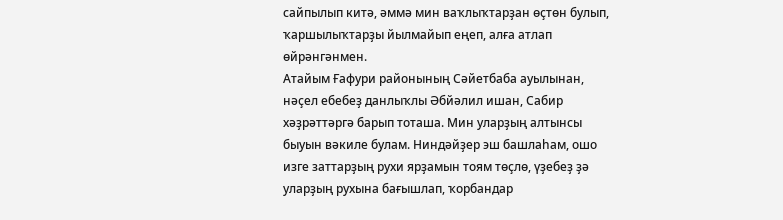сайпылып китә, әммә мин ваҡлыҡтарҙан өҫтөн булып, ҡаршылыҡтарҙы йылмайып еңеп, алға атлап өйрәнгәнмен.
Атайым Ғафури районының Сәйетбаба ауылынан, нәҫел ебебеҙ данлыҡлы Әбйәлил ишан, Сабир хәҙрәттәргә барып тоташа. Мин уларҙың алтынсы быуын вәкиле булам. Ниндәйҙер эш башлаһам, ошо изге заттарҙың рухи ярҙамын тоям төҫлө, үҙебеҙ ҙә уларҙың рухына бағышлап, ҡорбандар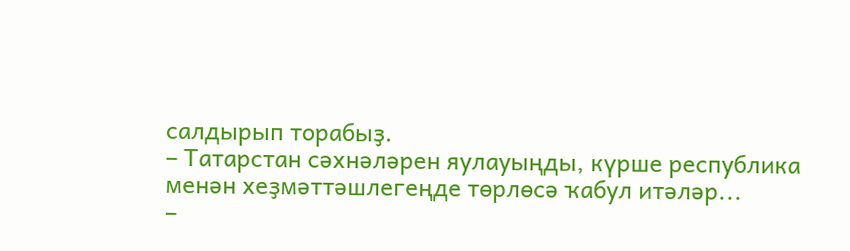салдырып торабыҙ.
– Татарстан сәхнәләрен яулауыңды, күрше республика менән хеҙмәттәшлегеңде төрлөсә ҡабул итәләр...
–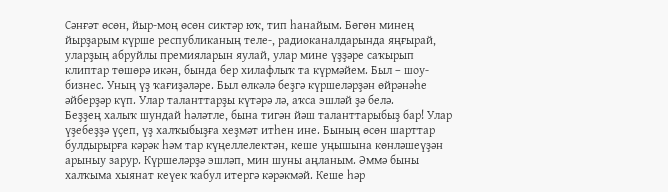Сәнғәт өсөн, йыр-моң өсөн сиктәр юҡ, тип һанайым. Бөгөн минең йырҙарым күрше республиканың теле-, радиоканалдарында яңғырай, уларҙың абруйлы премияларын яулай, улар мине үҙҙәре саҡырып клиптар төшөрә икән, бында бер хилафлыҡ та күрмәйем. Был – шоу-бизнес. Уның үҙ ҡағиҙәләре. Был өлкәлә беҙгә күршеләрҙән өйрәнәһе әйберҙәр күп. Улар таланттарҙы күтәрә лә, аҡса эшләй ҙә белә.
Беҙҙең халыҡ шундай һәләтле, бына тигән йәш таланттарыбыҙ бар! Улар үҙебеҙҙә үҫеп, үҙ халҡыбыҙға хеҙмәт итһен ине. Бының өсөн шарттар булдырырға кәрәк һәм тар күңеллелектән, кеше уңышына көнләшеүҙән арыныу зарур. Күршеләрҙә эшләп, мин шуны аңланым. Әммә быны халҡыма хыянат кеүек ҡабул итергә кәрәкмәй. Кеше һәр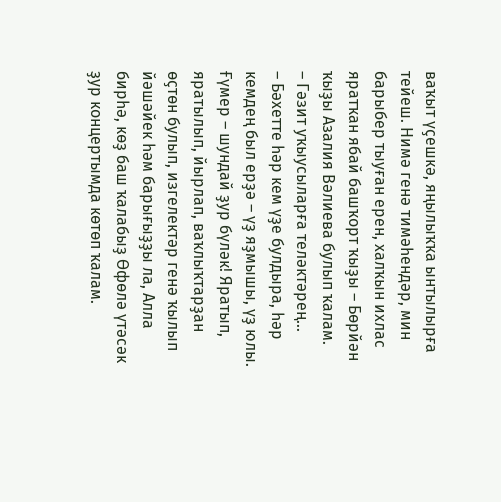ваҡыт үҫешкә, яңылыҡҡа ынтылырға тейеш. Нимә генә тимәһендәр, мин барыбер тыуған ерен, халҡын ихлас яратҡан ябай башҡорт ҡыҙы – Бөрйән ҡыҙы Азалия Вәлиева булып ҡалам.
– Гәзит уҡыусыларға теләктәрең...
– Бәхетте һәр кем үҙе булдыра, һәр кемдең был ерҙә – үҙ яҙмышы, үҙ юлы. Ғүмер – шундай ҙур бүләк! Яратып, яратылып, йырлап, ваҡлыҡтарҙан өҫтөн булып, изгелектәр генә ҡылып йәшәйек һәм барығыҙҙы ла, Алла бирһә, көҙ баш ҡалабыҙ Өфөлә үтәсәк ҙур концертымда көтөп ҡалам.